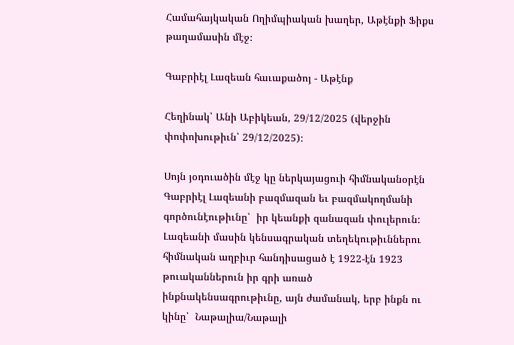Համահայկական Ողիմպիական խաղեր, Աթէնքի Ֆիքս թաղամասին մէջ։

Գաբրիէլ Լազեան հաւաքածոյ - Աթէնք

Հեղինակ՝ Անի Աբիկեան, 29/12/2025 (վերջին փոփոխութիւն՝ 29/12/2025)։

Սոյն յօդուածին մէջ կը ներկայացուի հիմնականօրէն Գաբրիէլ Լազեանի բազմազան եւ բազմակողմանի գործունէութիւնը՝  իր կեանքի զանազան փուլերուն: Լազեանի մասին կենսագրական տեղեկութիւններու հիմնական աղբիւր հանդիսացած է 1922-էն 1923 թուականներուն իր գրի առած ինքնակենսագրութիւնը, այն ժամանակ, երբ ինքն ու կինը՝  Նաթալիա/Նաթալի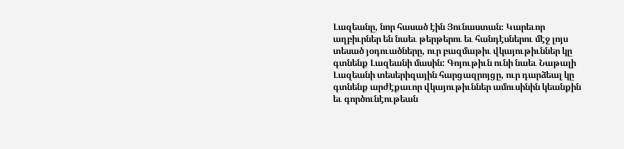Լազեանը, նոր հասած էին Յունաստան։ Կարեւոր աղբիւրներ են նաեւ թերթերու եւ հանդէսներու մէջ լոյս տեսած յօդուածները, ուր բազմաթիւ վկայութիւններ կը գտնենք Լազեանի մասին: Գոյութիւն ունի նաեւ Նաթալի Լազեանի տեսերիզային հարցազրոյցը, ուր դարձեալ կը գտնենք արժէքաւոր վկայութիւններ ամուսինին կեանքին եւ գործունէութեան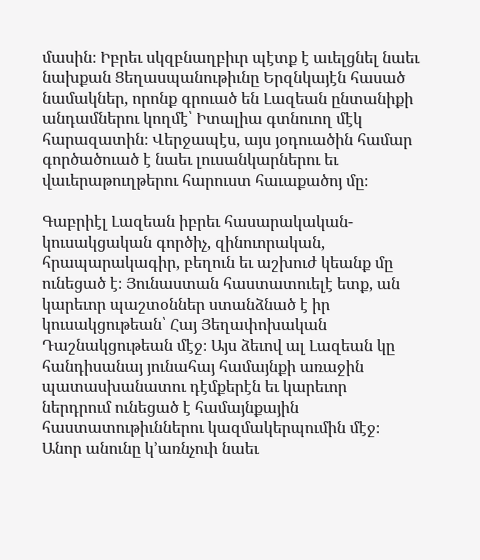մասին։ Իբրեւ սկզբնաղբիւր պէտք է աւելցնել նաեւ նախքան Ցեղասպանութիւնը Երզնկայէն հասած նամակներ, որոնք գրուած են Լազեան ընտանիքի անդամներու կողմէ՝ Իտալիա գտնուող մէկ հարազատին։ Վերջապէս, այս յօդուածին համար գործածուած է նաեւ լուսանկարներու եւ վաւերաթուղթերու հարուստ հաւաքածոյ մը։

Գաբրիէլ Լազեան իբրեւ հասարակական-կուսակցական գործիչ, զինուորական, հրապարակագիր, բեղուն եւ աշխուժ կեանք մը ունեցած է։ Յունաստան հաստատուելէ ետք, ան կարեւոր պաշտօններ ստանձնած է իր կուսակցութեան՝ Հայ Յեղափոխական Դաշնակցութեան մէջ։ Այս ձեւով ալ Լազեան կը հանդիսանայ յունահայ համայնքի առաջին պատասխանատու դէմքերէն եւ կարեւոր ներդրում ունեցած է համայնքային հաստատութիւններու կազմակերպումին մէջ։ Անոր անունը կ՚առնչուի նաեւ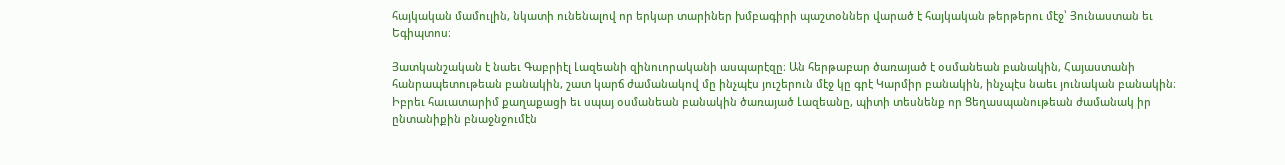հայկական մամուլին, նկատի ունենալով որ երկար տարիներ խմբագիրի պաշտօններ վարած է հայկական թերթերու մէջ՝ Յունաստան եւ Եգիպտոս։

Յատկանշական է նաեւ Գաբրիէլ Լազեանի զինուորականի ասպարէզը։ Ան հերթաբար ծառայած է օսմանեան բանակին, Հայաստանի հանրապետութեան բանակին, շատ կարճ ժամանակով մը ինչպէս յուշերուն մէջ կը գրէ Կարմիր բանակին, ինչպէս նաեւ յունական բանակին։ Իբրեւ հաւատարիմ քաղաքացի եւ սպայ օսմանեան բանակին ծառայած Լազեանը, պիտի տեսնենք որ Ցեղասպանութեան ժամանակ իր ընտանիքին բնաջնջումէն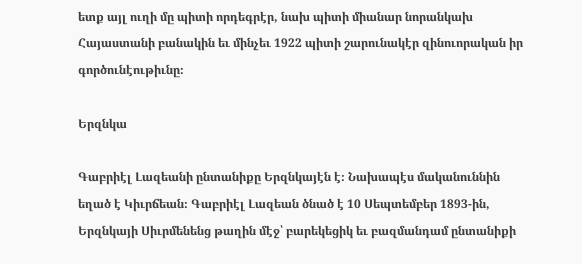ետք այլ ուղի մը պիտի որդեգրէր, նախ պիտի միանար նորանկախ Հայաստանի բանակին եւ մինչեւ 1922 պիտի շարունակէր զինուորական իր գործունէութիւնը։

Երզնկա

Գաբրիէլ Լազեանի ընտանիքը Երզնկայէն է։ Նախապէս մականուննին եղած է Կիւրճեան։ Գաբրիէլ Լազեան ծնած է 10 Սեպտեմբեր 1893-ին, Երզնկայի Սիւրմենենց թաղին մէջ՝ բարեկեցիկ եւ բազմանդամ ընտանիքի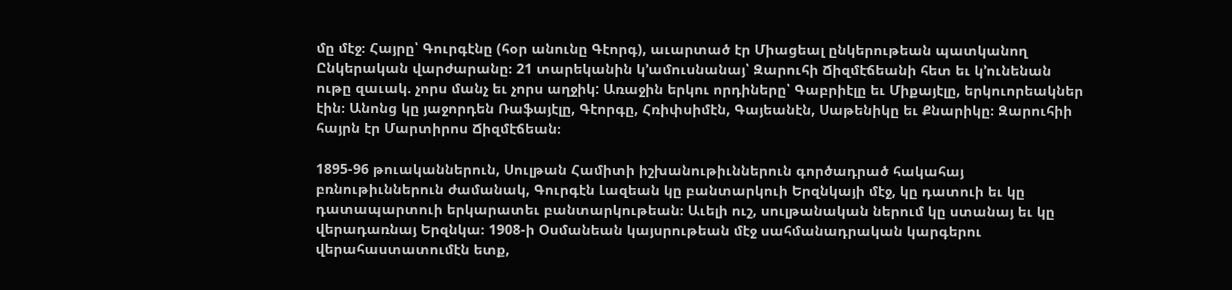մը մէջ։ Հայրը՝ Գուրգէնը (հօր անունը Գէորգ), աւարտած էր Միացեալ ընկերութեան պատկանող Ընկերական վարժարանը։ 21 տարեկանին կ՚ամուսնանայ՝ Զարուհի Ճիզմէճեանի հետ եւ կ՚ունենան ութը զաւակ. չորս մանչ եւ չորս աղջիկ: Առաջին երկու որդիները՝ Գաբրիէլը եւ Միքայէլը, երկուորեակներ էին։ Անոնց կը յաջորդեն Ռաֆայէլը, Գէորգը, Հռիփսիմէն, Գայեանէն, Սաթենիկը եւ Քնարիկը։ Զարուհիի հայրն էր Մարտիրոս Ճիզմէճեան։

1895-96 թուականներուն, Սուլթան Համիտի իշխանութիւններուն գործադրած հակահայ բռնութիւններուն ժամանակ, Գուրգէն Լազեան կը բանտարկուի Երզնկայի մէջ, կը դատուի եւ կը դատապարտուի երկարատեւ բանտարկութեան։ Աւելի ուշ, սուլթանական ներում կը ստանայ եւ կը վերադառնայ Երզնկա։ 1908-ի Օսմանեան կայսրութեան մէջ սահմանադրական կարգերու վերահաստատումէն ետք,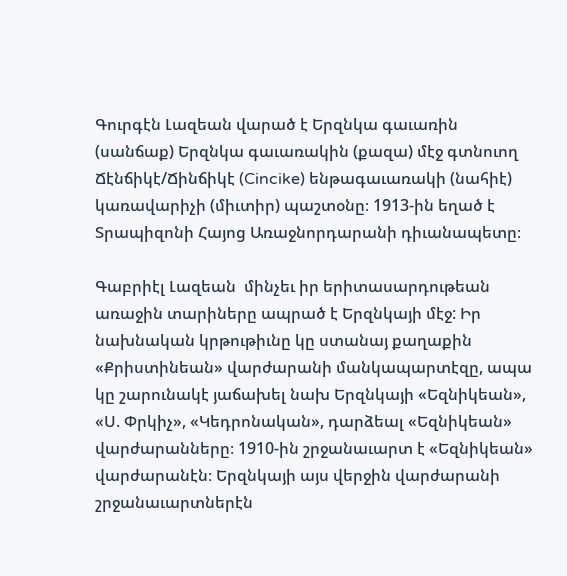Գուրգէն Լազեան վարած է Երզնկա գաւառին (սանճաք) Երզնկա գաւառակին (քազա) մէջ գտնուող Ճէնճիկէ/Ճինճիկէ (Cincike) ենթագաւառակի (նահիէ) կառավարիչի (միւտիր) պաշտօնը։ 1913-ին եղած է Տրապիզոնի Հայոց Առաջնորդարանի դիւանապետը։

Գաբրիէլ Լազեան  մինչեւ իր երիտասարդութեան առաջին տարիները ապրած է Երզնկայի մէջ: Իր նախնական կրթութիւնը կը ստանայ քաղաքին «Քրիստինեան» վարժարանի մանկապարտէզը, ապա կը շարունակէ յաճախել նախ Երզնկայի «Եզնիկեան», «Ս. Փրկիչ», «Կեդրոնական», դարձեալ «Եզնիկեան» վարժարանները։ 1910-ին շրջանաւարտ է «Եզնիկեան» վարժարանէն։ Երզնկայի այս վերջին վարժարանի շրջանաւարտներէն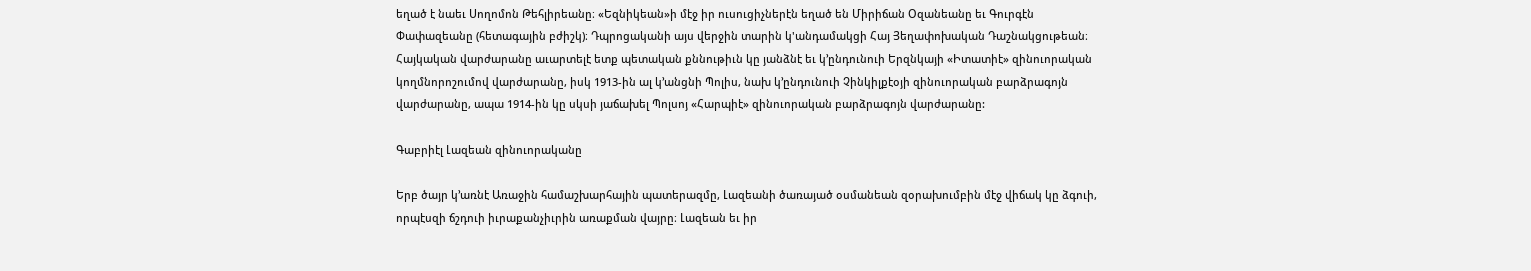եղած է նաեւ Սողոմոն Թեհլիրեանը։ «Եզնիկեան»ի մէջ իր ուսուցիչներէն եղած են Միրիճան Օզանեանը եւ Գուրգէն Փափազեանը (հետագային բժիշկ)։ Դպրոցականի այս վերջին տարին կ'անդամակցի Հայ Յեղափոխական Դաշնակցութեան։ Հայկական վարժարանը աւարտելէ ետք պետական քննութիւն կը յանձնէ եւ կ՚ընդունուի Երզնկայի «Իտատիէ» զինուորական կողմնորոշումով վարժարանը, իսկ 1913-ին ալ կ՚անցնի Պոլիս, նախ կ՚ընդունուի Չինկիլքէօյի զինուորական բարձրագոյն վարժարանը, ապա 1914-ին կը սկսի յաճախել Պոլսոյ «Հարպիէ» զինուորական բարձրագոյն վարժարանը:

Գաբրիէլ Լազեան զինուորականը

Երբ ծայր կ՚առնէ Առաջին համաշխարհային պատերազմը, Լազեանի ծառայած օսմանեան զօրախումբին մէջ վիճակ կը ձգուի, որպէսզի ճշդուի իւրաքանչիւրին առաքման վայրը։ Լազեան եւ իր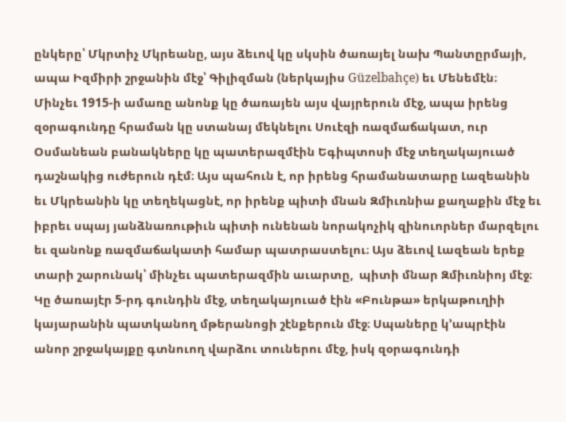ընկերը՝ Մկրտիչ Մկրեանը, այս ձեւով կը սկսին ծառայել նախ Պանտըրմայի, ապա Իզմիրի շրջանին մէջ՝ Գիլիզման (ներկայիս Güzelbahçe) եւ Մենեմէն։ Մինչեւ 1915-ի ամառը անոնք կը ծառայեն այս վայրերուն մէջ, ապա իրենց զօրագունդը հրաման կը ստանայ մեկնելու Սուէզի ռազմաճակատ, ուր Օսմանեան բանակները կը պատերազմէին Եգիպտոսի մէջ տեղակայուած դաշնակից ուժերուն դէմ։ Այս պահուն է, որ իրենց հրամանատարը Լազեանին եւ Մկրեանին կը տեղեկացնէ, որ իրենք պիտի մնան Զմիւռնիա քաղաքին մէջ եւ իբրեւ սպայ յանձնառութիւն պիտի ունենան նորակոչիկ զինուորներ մարզելու եւ զանոնք ռազմաճակատի համար պատրաստելու։ Այս ձեւով Լազեան երեք տարի շարունակ՝ մինչեւ պատերազմին աւարտը,  պիտի մնար Զմիւռնիոյ մէջ։ Կը ծառայէր 5-րդ գունդին մէջ, տեղակայուած էին «Բունթա» երկաթուղիի կայարանին պատկանող մթերանոցի շէնքերուն մէջ։ Սպաները կ՚ապրէին անոր շրջակայքը գտնուող վարձու տուներու մէջ, իսկ զօրագունդի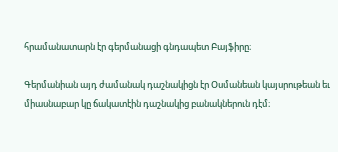հրամանատարն էր գերմանացի գնդապետ Բայֆիրը։

Գերմանիան այդ ժամանակ դաշնակիցն էր Օսմանեան կայսրութեան եւ միասնաբար կը ճակատէին դաշնակից բանակներուն դէմ։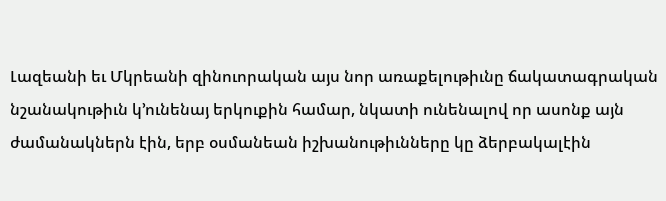Լազեանի եւ Մկրեանի զինուորական այս նոր առաքելութիւնը ճակատագրական նշանակութիւն կ՚ունենայ երկուքին համար, նկատի ունենալով որ ասոնք այն ժամանակներն էին, երբ օսմանեան իշխանութիւնները կը ձերբակալէին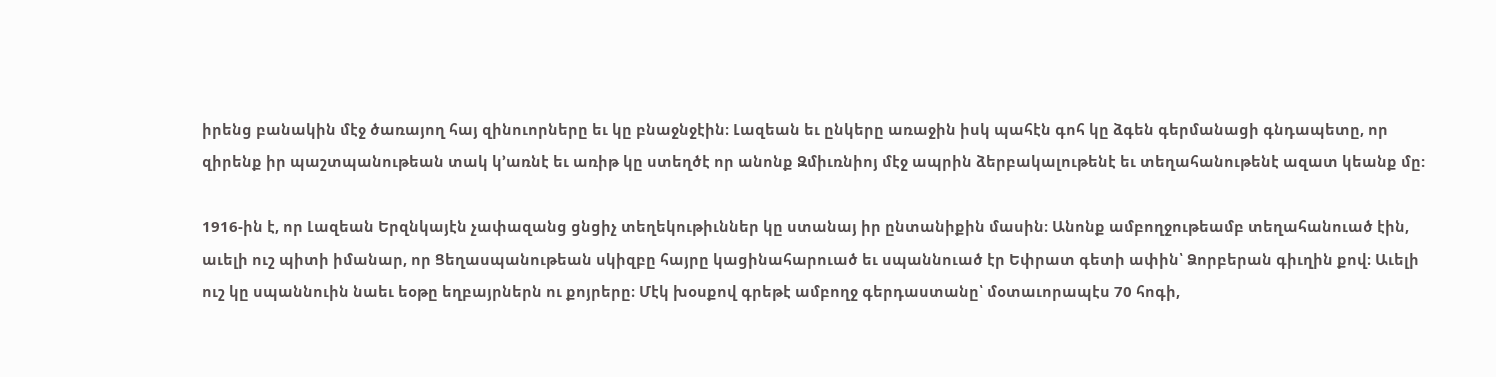իրենց բանակին մէջ ծառայող հայ զինուորները եւ կը բնաջնջէին։ Լազեան եւ ընկերը առաջին իսկ պահէն գոհ կը ձգեն գերմանացի գնդապետը, որ զիրենք իր պաշտպանութեան տակ կ՚առնէ եւ առիթ կը ստեղծէ որ անոնք Զմիւռնիոյ մէջ ապրին ձերբակալութենէ եւ տեղահանութենէ ազատ կեանք մը:

1916-ին է, որ Լազեան Երզնկայէն չափազանց ցնցիչ տեղեկութիւններ կը ստանայ իր ընտանիքին մասին։ Անոնք ամբողջութեամբ տեղահանուած էին, աւելի ուշ պիտի իմանար, որ Ցեղասպանութեան սկիզբը հայրը կացինահարուած եւ սպաննուած էր Եփրատ գետի ափին՝ Ձորբերան գիւղին քով։ Աւելի ուշ կը սպաննուին նաեւ եօթը եղբայրներն ու քոյրերը։ Մէկ խօսքով գրեթէ ամբողջ գերդաստանը՝ մօտաւորապէս 70 հոգի,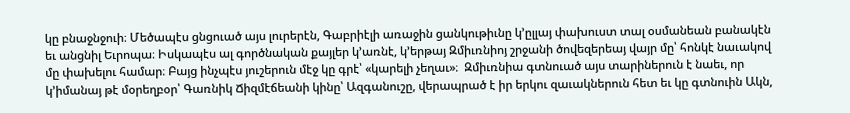կը բնաջնջուի։ Մեծապէս ցնցուած այս լուրերէն, Գաբրիէլի առաջին ցանկութիւնը կ՚ըլլայ փախուստ տալ օսմանեան բանակէն եւ անցնիլ Եւրոպա։ Իսկապէս ալ գործնական քայլեր կ՚առնէ, կ՚երթայ Զմիւռնիոյ շրջանի ծովեզերեայ վայր մը՝ հոնկէ նաւակով մը փախելու համար։ Բայց ինչպէս յուշերուն մէջ կը գրէ՝ «կարելի չեղաւ»։  Զմիւռնիա գտնուած այս տարիներուն է նաեւ, որ կ՚իմանայ թէ մօրեղբօր՝ Գառնիկ Ճիզմէճեանի կինը՝ Ազգանուշը, վերապրած է իր երկու զաւակներուն հետ եւ կը գտնուին Ակն,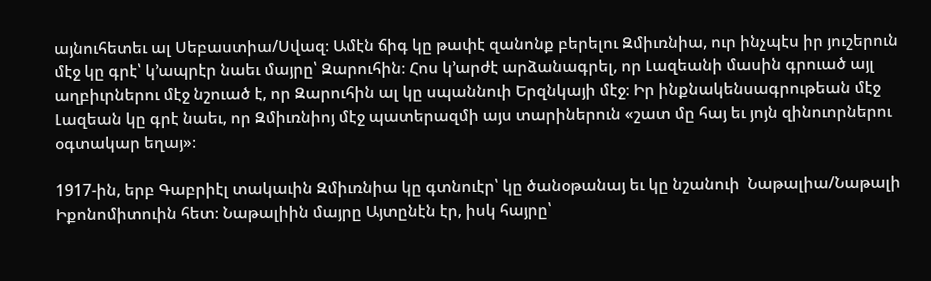այնուհետեւ ալ Սեբաստիա/Սվազ։ Ամէն ճիգ կը թափէ զանոնք բերելու Զմիւռնիա, ուր ինչպէս իր յուշերուն մէջ կը գրէ՝ կ՚ապրէր նաեւ մայրը՝ Զարուհին։ Հոս կ՚արժէ արձանագրել, որ Լազեանի մասին գրուած այլ աղբիւրներու մէջ նշուած է, որ Զարուհին ալ կը սպաննուի Երզնկայի մէջ։ Իր ինքնակենսագրութեան մէջ Լազեան կը գրէ նաեւ, որ Զմիւռնիոյ մէջ պատերազմի այս տարիներուն «շատ մը հայ եւ յոյն զինուորներու օգտակար եղայ»։

1917-ին, երբ Գաբրիէլ տակաւին Զմիւռնիա կը գտնուէր՝ կը ծանօթանայ եւ կը նշանուի  Նաթալիա/Նաթալի Իքոնոմիտուին հետ։ Նաթալիին մայրը Այտընէն էր, իսկ հայրը՝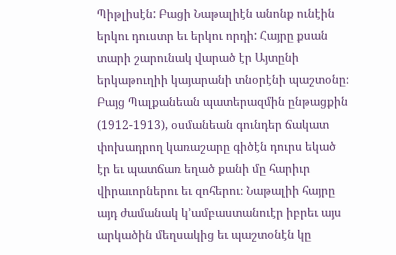Պիթլիսէն: Բացի Նաթալիէն անոնք ունէին երկու դուստր եւ երկու որդի: Հայրը քսան տարի շարունակ վարած էր Այտընի երկաթուղիի կայարանի տնօրէնի պաշտօնը։ Բայց Պալքանեան պատերազմին ընթացքին (1912-1913), օսմանեան գունդեր ճակատ փոխադրող կառաշարը գիծէն դուրս եկած էր եւ պատճառ եղած քանի մը հարիւր վիրաւորներու եւ զոհերու։ Նաթալիի հայրը այդ ժամանակ կ՚ամբաստանուէր իբրեւ այս արկածին մեղսակից եւ պաշտօնէն կը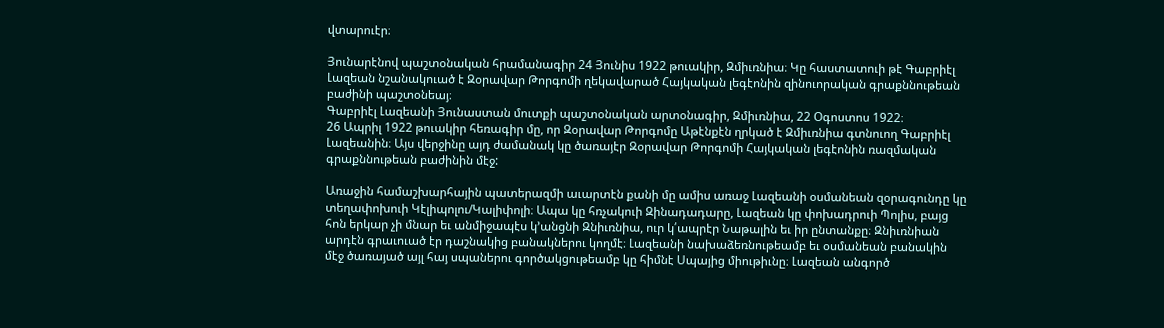վտարուէր։

Յունարէնով պաշտօնական հրամանագիր 24 Յունիս 1922 թուակիր, Զմիւռնիա։ Կը հաստատուի թէ Գաբրիէլ Լազեան նշանակուած է Զօրավար Թորգոմի ղեկավարած Հայկական լեգէոնին զինուորական գրաքննութեան բաժինի պաշտօնեայ։
Գաբրիէլ Լազեանի Յունաստան մուտքի պաշտօնական արտօնագիր, Զմիւռնիա, 22 Օգոստոս 1922։
26 Ապրիլ 1922 թուակիր հեռագիր մը, որ Զօրավար Թորգոմը Աթէնքէն ղրկած է Զմիւռնիա գտնուող Գաբրիէլ Լազեանին։ Այս վերջինը այդ ժամանակ կը ծառայէր Զօրավար Թորգոմի Հայկական լեգէոնին ռազմական գրաքննութեան բաժինին մէջ:

Առաջին համաշխարհային պատերազմի աւարտէն քանի մը ամիս առաջ Լազեանի օսմանեան զօրագունդը կը տեղափոխուի Կէլիպոլու/Կալիփոլի։ Ապա կը հռչակուի Զինադադարը, Լազեան կը փոխադրուի Պոլիս, բայց հոն երկար չի մնար եւ անմիջապէս կ՚անցնի Զնիւռնիա, ուր կ՛ապրէր Նաթալին եւ իր ընտանքը։ Զնիւռնիան արդէն գրաւուած էր դաշնակից բանակներու կողմէ։ Լազեանի նախաձեռնութեամբ եւ օսմանեան բանակին մէջ ծառայած այլ հայ սպաներու գործակցութեամբ կը հիմնէ Սպայից միութիւնը։ Լազեան անգործ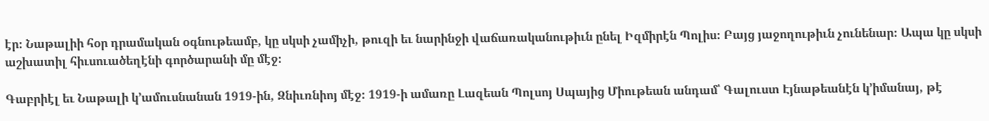էր։ Նաթալիի հօր դրամական օգնութեամբ, կը սկսի չամիչի, թուզի եւ նարինջի վաճառականութիւն ընել Իզմիրէն Պոլիս։ Բայց յաջողութիւն չունենար։ Ապա կը սկսի աշխատիլ հիւսուածեղէնի գործարանի մը մէջ։

Գաբրիէլ եւ Նաթալի կ՚ամուսնանան 1919-ին, Զնիւռնիոյ մէջ։ 1919-ի ամառը Լազեան Պոլսոյ Սպայից Միութեան անդամ՝ Գալուստ Էյնաթեանէն կ՚իմանայ, թէ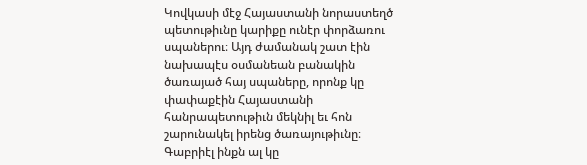Կովկասի մէջ Հայաստանի նորաստեղծ պետութիւնը կարիքը ունէր փորձառու սպաներու։ Այդ ժամանակ շատ էին նախապէս օսմանեան բանակին ծառայած հայ սպաները, որոնք կը փափաքէին Հայաստանի հանրապետութիւն մեկնիլ եւ հոն շարունակել իրենց ծառայութիւնը։ Գաբրիէլ ինքն ալ կը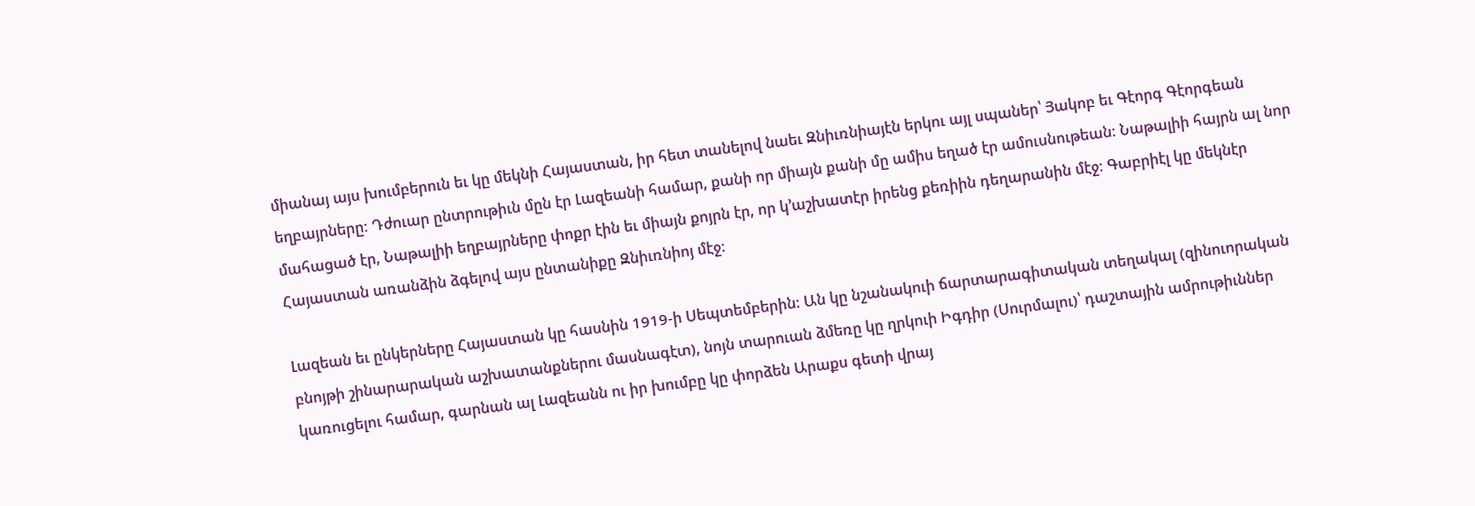միանայ այս խումբերուն եւ կը մեկնի Հայաստան, իր հետ տանելով նաեւ Զնիւռնիայէն երկու այլ սպաներ՝ Յակոբ եւ Գէորգ Գէորգեան եղբայրները։ Դժուար ընտրութիւն մըն էր Լազեանի համար, քանի որ միայն քանի մը ամիս եղած էր ամուսնութեան։ Նաթալիի հայրն ալ նոր մահացած էր, Նաթալիի եղբայրները փոքր էին եւ միայն քոյրն էր, որ կ՚աշխատէր իրենց քեռիին դեղարանին մէջ։ Գաբրիէլ կը մեկնէր Հայաստան առանձին ձգելով այս ընտանիքը Զնիւռնիոյ մէջ։

Լազեան եւ ընկերները Հայաստան կը հասնին 1919-ի Սեպտեմբերին։ Ան կը նշանակուի ճարտարագիտական տեղակալ (զինուորական բնոյթի շինարարական աշխատանքներու մասնագէտ), նոյն տարուան ձմեռը կը ղրկուի Իգդիր (Սուրմալու)՝ դաշտային ամրութիւններ կառուցելու համար, գարնան ալ Լազեանն ու իր խումբը կը փորձեն Արաքս գետի վրայ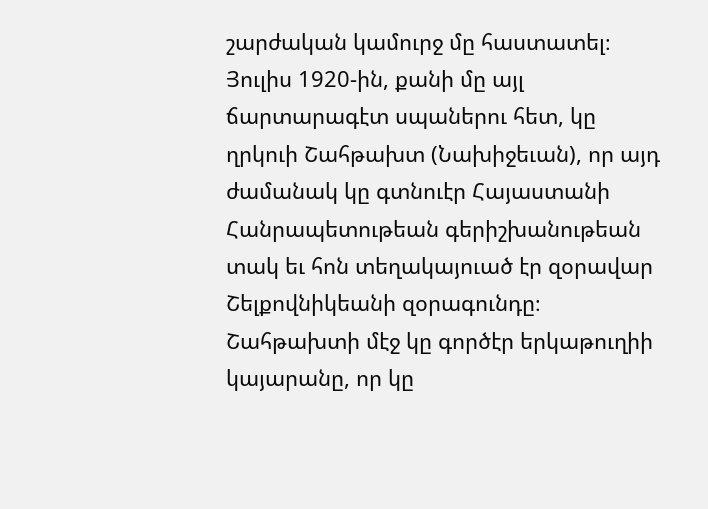շարժական կամուրջ մը հաստատել։ Յուլիս 1920-ին, քանի մը այլ ճարտարագէտ սպաներու հետ, կը ղրկուի Շահթախտ (Նախիջեւան), որ այդ ժամանակ կը գտնուէր Հայաստանի Հանրապետութեան գերիշխանութեան տակ եւ հոն տեղակայուած էր զօրավար Շելքովնիկեանի զօրագունդը։ Շահթախտի մէջ կը գործէր երկաթուղիի կայարանը, որ կը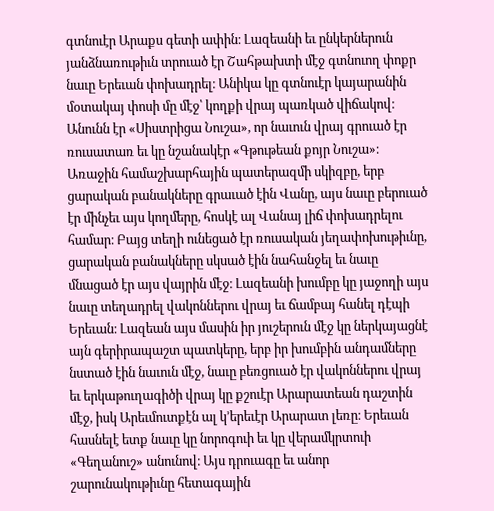գտնուէր Արաքս գետի ափին։ Լազեանի եւ ընկերներուն յանձնառութիւն տրուած էր Շահթախտի մէջ գտնուող փոքր նաւը Երեւան փոխադրել։ Անիկա կը գտնուէր կայարանին մօտակայ փոսի մը մէջ՝ կողքի վրայ պառկած վիճակով։ Անունն էր «Սիստրիցա Նուշա», որ նաւուն վրայ գրուած էր ռուսատառ եւ կը նշանակէր «Գթութեան քոյր Նուշա»։ Առաջին համաշխարհային պատերազմի սկիզբը, երբ ցարական բանակները գրաւած էին Վանը, այս նաւը բերուած էր մինչեւ այս կողմերը, հոսկէ ալ Վանայ լիճ փոխադրելու համար։ Բայց տեղի ունեցած էր ռուսական յեղափոխութիւնը, ցարական բանակները սկսած էին նահանջել եւ նաւը մնացած էր այս վայրին մէջ։ Լազեանի խումբը կը յաջողի այս նաւը տեղադրել վակոններու վրայ եւ ճամբայ հանել դէպի Երեւան։ Լազեան այս մասին իր յուշերուն մէջ կը ներկայացնէ այն գերիրապաշտ պատկերը, երբ իր խումբին անդամները նստած էին նաւուն մէջ, նաւը բեռցուած էր վակոններու վրայ եւ երկաթուղագիծի վրայ կը քշուէր Արարատեան դաշտին մէջ, իսկ Արեւմուտքէն ալ կ՚երեւէր Արարատ լեռը։ Երեւան հասնելէ ետք նաւը կը նորոգուի եւ կը վերամկրտուի «Գեղանուշ» անունով։ Այս դրուագը եւ անոր շարունակութիւնը հետագային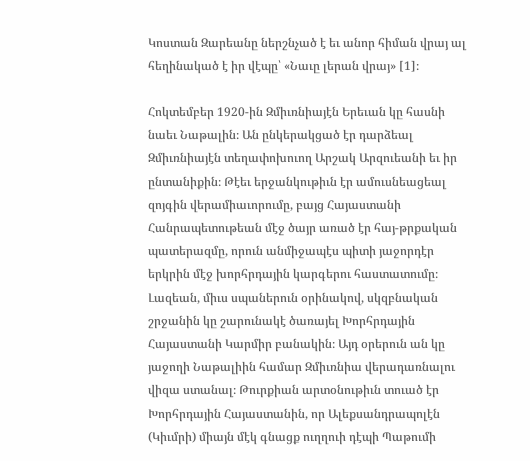Կոստան Զարեանը ներշնչած է եւ անոր հիման վրայ ալ հեղինակած է իր վէպը՝ «Նաւը լերան վրայ» [1]։

Հոկտեմբեր 1920-ին Զմիւռնիայէն Երեւան կը հասնի նաեւ Նաթալին։ Ան ընկերակցած էր դարձեալ Զմիւռնիայէն տեղափոխուող Արշակ Արզուեանի եւ իր ընտանիքին։ Թէեւ երջանկութիւն էր ամուսնեացեալ զոյգին վերամիաւորումը, բայց Հայաստանի Հանրապետութեան մէջ ծայր առած էր հայ-թրքական պատերազմը, որուն անմիջապէս պիտի յաջորդէր երկրին մէջ խորհրդային կարգերու հաստատումը։ Լազեան, միւս սպաներուն օրինակով, սկզբնական շրջանին կը շարունակէ ծառայել Խորհրդային Հայաստանի Կարմիր բանակին։ Այդ օրերուն ան կը յաջողի Նաթալիին համար Զմիւռնիա վերադառնալու վիզա ստանալ։ Թուրքիան արտօնութիւն տուած էր Խորհրդային Հայաստանին, որ Ալեքսանդրապոլէն (Կիւմրի) միայն մէկ գնացք ուղղուի դէպի Պաթումի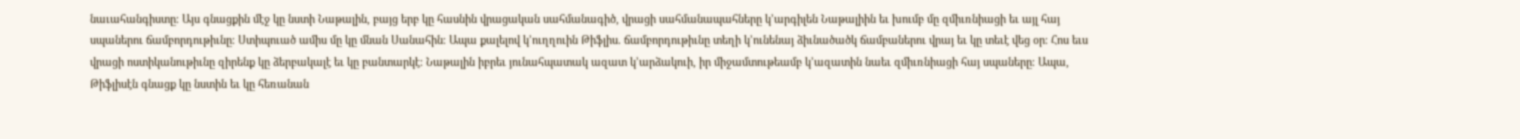նաւահանգիստը։ Այս գնացքին մէջ կը նստի Նաթալին, բայց երբ կը հասնին վրացական սահմանագիծ, վրացի սահմանապահները կ՚արգիլեն Նաթալիին եւ խումբ մը զմիւռնիացի եւ այլ հայ սպաներու ճամբորդութիւնը։ Ստիպուած ամիս մը կը մնան Սանահին։ Ապա քալելով կ՚ուղղուին Թիֆլիս. ճամբորդութիւնը տեղի կ՚ունենայ ձիւնածածկ ճամբաներու վրայ եւ կը տեւէ վեց օր։ Հոս եւս վրացի ոստիկանութիւնը զիրենք կը ձերբակալէ եւ կը բանտարկէ։ Նաթալին իբրեւ յունահպատակ ազատ կ՚արձակուի, իր միջամտութեամբ կ՚ազատին նաեւ զմիւռնիացի հայ սպաները։ Ապա, Թիֆլիսէն գնացք կը նստին եւ կը հեռանան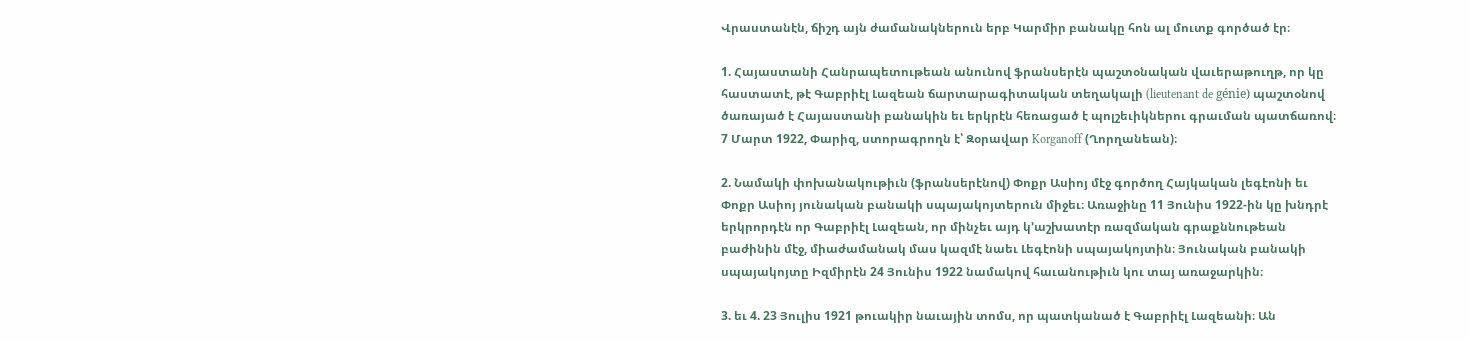Վրաստանէն, ճիշդ այն ժամանակներուն երբ Կարմիր բանակը հոն ալ մուտք գործած էր։

1. Հայաստանի Հանրապետութեան անունով ֆրանսերէն պաշտօնական վաւերաթուղթ, որ կը հաստատէ, թէ Գաբրիէլ Լազեան ճարտարագիտական տեղակալի (lieutenant de génie) պաշտօնով ծառայած է Հայաստանի բանակին եւ երկրէն հեռացած է պոլշեւիկներու գրաւման պատճառով։ 7 Մարտ 1922, Փարիզ, ստորագրողն է՝ Զօրավար Korganoff (Ղորղանեան)։

2. Նամակի փոխանակութիւն (ֆրանսերէնով) Փոքր Ասիոյ մէջ գործող Հայկական լեգէոնի եւ Փոքր Ասիոյ յունական բանակի սպայակոյտերուն միջեւ։ Առաջինը 11 Յունիս 1922-ին կը խնդրէ երկրորդէն որ Գաբրիէլ Լազեան, որ մինչեւ այդ կ՚աշխատէր ռազմական գրաքննութեան բաժինին մէջ, միաժամանակ մաս կազմէ նաեւ Լեգէոնի սպայակոյտին։ Յունական բանակի սպայակոյտը Իզմիրէն 24 Յունիս 1922 նամակով հաւանութիւն կու տայ առաջարկին։

3. եւ 4. 23 Յուլիս 1921 թուակիր նաւային տոմս, որ պատկանած է Գաբրիէլ Լազեանի։ Ան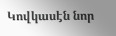Կովկասէն նոր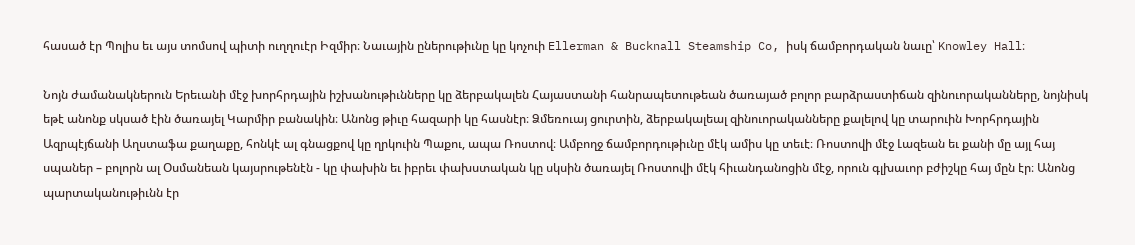հասած էր Պոլիս եւ այս տոմսով պիտի ուղղուէր Իզմիր։ Նաւային ըներութիւնը կը կոչուի Ellerman & Bucknall Steamship Co, իսկ ճամբորդական նաւը՝ Knowley Hall։

Նոյն ժամանակներուն Երեւանի մէջ խորհրդային իշխանութիւնները կը ձերբակալեն Հայաստանի հանրապետութեան ծառայած բոլոր բարձրաստիճան զինուորականները, նոյնիսկ եթէ անոնք սկսած էին ծառայել Կարմիր բանակին։ Անոնց թիւը հազարի կը հասնէր։ Ձմեռուայ ցուրտին, ձերբակալեալ զինուորականները քալելով կը տարուին Խորհրդային Ազրպէյճանի Աղստաֆա քաղաքը, հոնկէ ալ գնացքով կը ղրկուին Պաքու, ապա Ռոստով։ Ամբողջ ճամբորդութիւնը մէկ ամիս կը տեւէ։ Ռոստովի մէջ Լազեան եւ քանի մը այլ հայ սպաներ – բոլորն ալ Օսմանեան կայսրութենէն - կը փախին եւ իբրեւ փախստական կը սկսին ծառայել Ռոստովի մէկ հիւանդանոցին մէջ, որուն գլխաւոր բժիշկը հայ մըն էր։ Անոնց պարտականութիւնն էր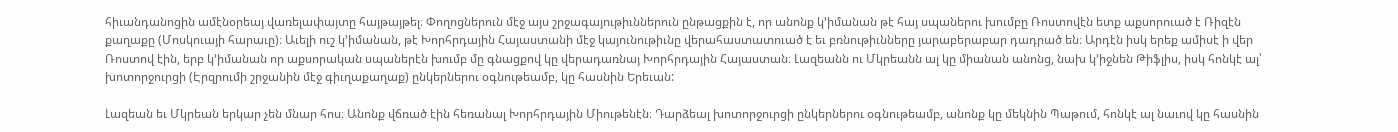հիւանդանոցին ամէնօրեայ վառելափայտը հայթայթել։ Փողոցներուն մէջ այս շրջագայութիւններուն ընթացքին է, որ անոնք կ՚իմանան թէ հայ սպաներու խումբը Ռոստովէն ետք աքսորուած է Ռիզէն քաղաքը (Մոսկուայի հարաւը)։ Աւելի ուշ կ՚իմանան, թէ Խորհրդային Հայաստանի մէջ կայունութիւնը վերահաստատուած է եւ բռնութիւնները յարաբերաբար դադրած են։ Արդէն իսկ երեք ամիսէ ի վեր Ռոստով էին, երբ կ՚իմանան որ աքսորական սպաներէն խումբ մը գնացքով կը վերադառնայ Խորհրդային Հայաստան։ Լազեանն ու Մկրեանն ալ կը միանան անոնց, նախ կ՚իջնեն Թիֆլիս, իսկ հոնկէ ալ՝ խոտորջուրցի (Էրզրումի շրջանին մէջ գիւղաքաղաք) ընկերներու օգնութեամբ, կը հասնին Երեւան:

Լազեան եւ Մկրեան երկար չեն մնար հոս։ Անոնք վճռած էին հեռանալ Խորհրդային Միութենէն։ Դարձեալ խոտորջուրցի ընկերներու օգնութեամբ, անոնք կը մեկնին Պաթում, հոնկէ ալ նաւով կը հասնին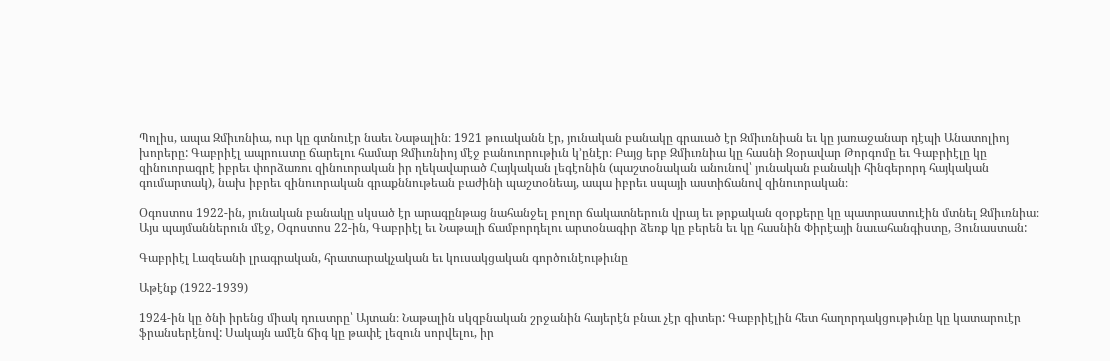Պոլիս, ապա Զմիւռնիա, ուր կը գտնուէր նաեւ Նաթալին։ 1921 թուականն էր, յունական բանակը գրաւած էր Զմիւռնիան եւ կը յառաջանար դէպի Անատոլիոյ խորերը: Գաբրիէլ ապրուստը ճարելու համար Զմիւռնիոյ մէջ բանուորութիւն կ՚ընէր։ Բայց երբ Զմիւռնիա կը հասնի Զօրավար Թորգոմը եւ Գաբրիէլը կը զինուորագրէ իբրեւ փորձառու զինուորական իր ղեկավարած Հայկական լեգէոնին (պաշտօնական անունով՝ յունական բանակի հինգերորդ հայկական գումարտակ), նախ իբրեւ զինուորական գրաքննութեան բաժինի պաշտօնեայ, ապա իբրեւ սպայի աստիճանով զինուորական։

Օգոստոս 1922-ին, յունական բանակը սկսած էր արագընթաց նահանջել բոլոր ճակատներուն վրայ եւ թրքական զօրքերը կը պատրաստուէին մտնել Զմիւռնիա։ Այս պայմաններուն մէջ, Օգոստոս 22-ին, Գաբրիէլ եւ Նաթալի ճամբորդելու արտօնագիր ձեռք կը բերեն եւ կը հասնին Փիրէայի նաւահանգիստը, Յունաստան:

Գաբրիէլ Լազեանի լրագրական, հրատարակչական եւ կուսակցական գործունէութիւնը

Աթէնք (1922-1939)

1924-ին կը ծնի իրենց միակ դուստրը՝ Այտան։ Նաթալին սկզբնական շրջանին հայերէն բնաւ չէր գիտեր: Գաբրիէլին հետ հաղորդակցութիւնը կը կատարուէր ֆրանսերէնով: Սակայն ամէն ճիգ կը թափէ լեզուն սորվելու, իր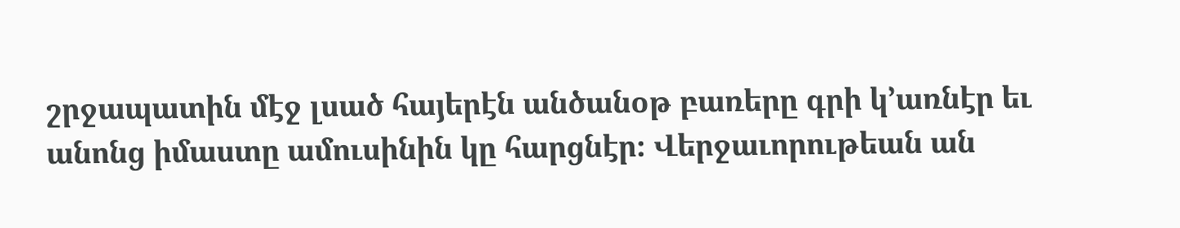շրջապատին մէջ լսած հայերէն անծանօթ բառերը գրի կ՚առնէր եւ անոնց իմաստը ամուսինին կը հարցնէր։ Վերջաւորութեան ան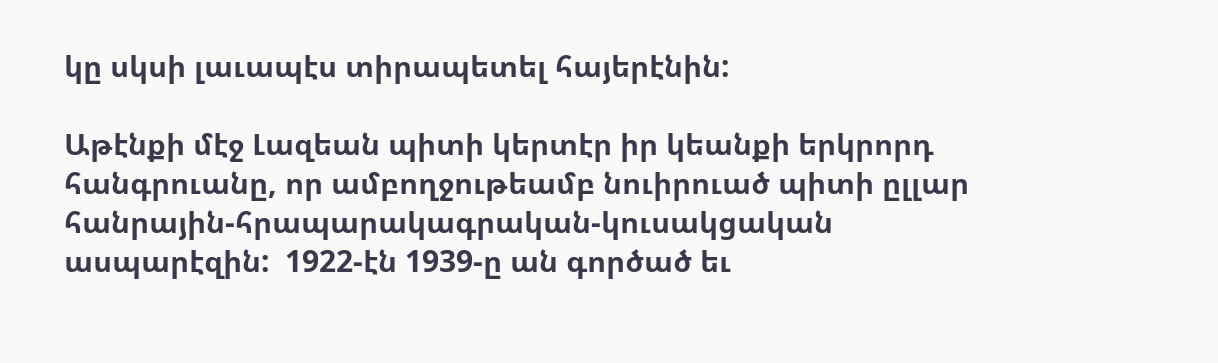կը սկսի լաւապէս տիրապետել հայերէնին:

Աթէնքի մէջ Լազեան պիտի կերտէր իր կեանքի երկրորդ հանգրուանը, որ ամբողջութեամբ նուիրուած պիտի ըլլար հանրային-հրապարակագրական-կուսակցական ասպարէզին:  1922-էն 1939-ը ան գործած եւ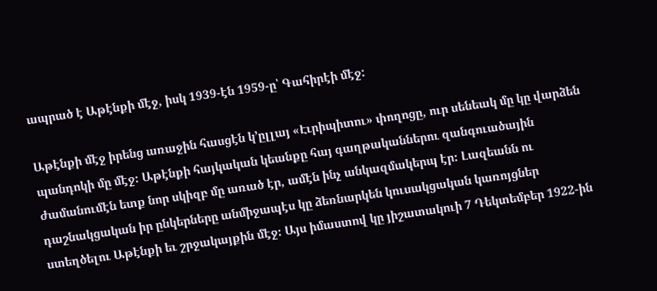ապրած է Աթէնքի մէջ, իսկ 1939-էն 1959-ը՝ Գահիրէի մէջ:

Աթէնքի մէջ իրենց առաջին հասցէն կ՚ըլլայ «Էւրիպիտու» փողոցը, ուր սենեակ մը կը վարձեն պանդոկի մը մէջ։ Աթէնքի հայկական կեանքը հայ գաղթականներու զանգուածային ժամանումէն ետք նոր սկիզբ մը առած էր, ամէն ինչ անկազմակերպ էր։ Լազեանն ու դաշնակցական իր ընկերները անմիջապէս կը ձեռնարկեն կուսակցական կառոյցներ ստեղծելու Աթէնքի եւ շրջակայքին մէջ։ Այս իմաստով կը յիշատակուի 7 Դեկտեմբեր 1922-ին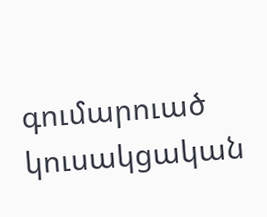գումարուած կուսակցական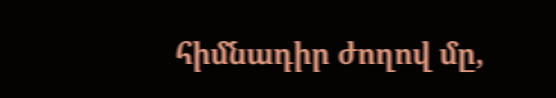հիմնադիր ժողով մը,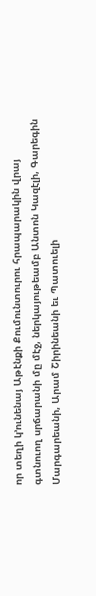որ տեղի կ՚ունենայ Աթէնքի Քումունտուրու հրապարակին վրայ գտնուող սրճարանի մը մէջ, ներկայութեամբ Անտոն Կազէլի, Գարեգին Մարգարեանի, Արամ Շիրինեանի եւ Պատուելի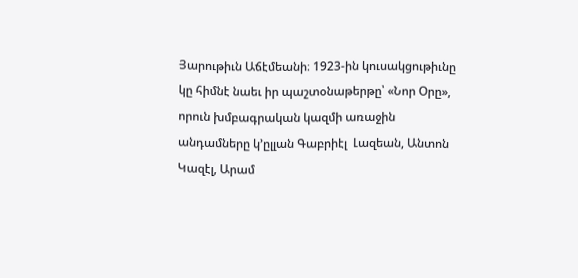Յարութիւն Աճէմեանի։ 1923-ին կուսակցութիւնը կը հիմնէ նաեւ իր պաշտօնաթերթը՝ «Նոր Օրը», որուն խմբագրական կազմի առաջին անդամները կ՚ըլլան Գաբրիէլ  Լազեան, Անտոն Կազէլ, Արամ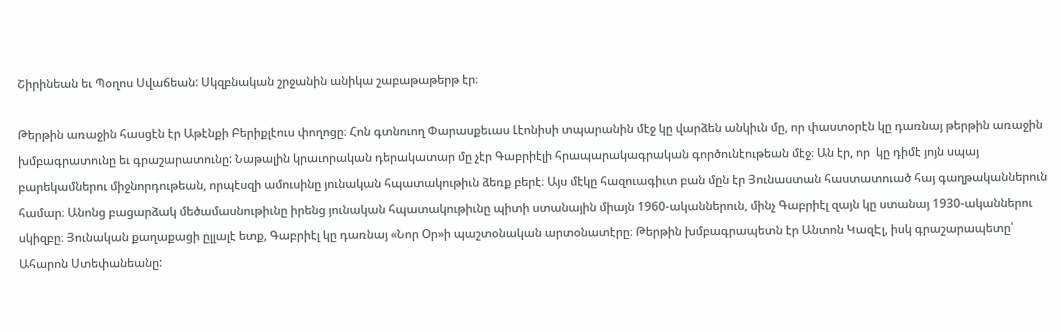Շիրինեան եւ Պօղոս Սվաճեան: Սկզբնական շրջանին անիկա շաբաթաթերթ էր։

Թերթին առաջին հասցէն էր Աթէնքի Բերիքլէուս փողոցը։ Հոն գտնուող Փարասքեւաս Լէոնիսի տպարանին մէջ կը վարձեն անկիւն մը, որ փաստօրէն կը դառնայ թերթին առաջին խմբագրատունը եւ գրաշարատունը: Նաթալին կրաւորական դերակատար մը չէր Գաբրիէլի հրապարակագրական գործունէութեան մէջ։ Ան էր, որ  կը դիմէ յոյն սպայ բարեկամներու միջնորդութեան, որպէսզի ամուսինը յունական հպատակութիւն ձեռք բերէ։ Այս մէկը հազուագիւտ բան մըն էր Յունաստան հաստատուած հայ գաղթականներուն համար։ Անոնց բացարձակ մեծամասնութիւնը իրենց յունական հպատակութիւնը պիտի ստանային միայն 1960-ականներուն, մինչ Գաբրիէլ զայն կը ստանայ 1930-ականներու սկիզբը։ Յունական քաղաքացի ըլլալէ ետք, Գաբրիէլ կը դառնայ «Նոր Օր»ի պաշտօնական արտօնատէրը։ Թերթին խմբագրապետն էր Անտոն ԿազԷլ, իսկ գրաշարապետը՝ Ահարոն Ստեփանեանը: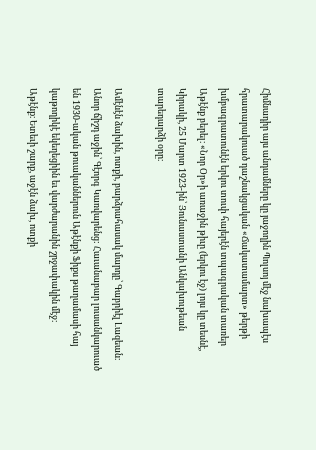Հիմնադիր այս անդամները կը յաջողին Պոլսոյ մէջ նախապէս հրատարակուած դաշնակցական «Ճակատամարտ» թերթի խմբագրատունէն երկու տուփ հայերէն տպագրական տառեր Աթէնք բերել։ «Նոր Օր»ի առաջին թիւը (երկու էջ) լոյս կը տեսնէ, Կիրակի, 25 Մարտ 1923-ին՝ Յունաստանի Անկախութեան տարեդարձի օրը։

Ամէնէն ձախին, ոտքի, բարձրահասակ մարդը՝ Գաբրիէլ Լազեան։ Անոր ճիշդ աջին՝ Գէորգ Կառվարենց: Հաւանաբար լուսանկարուած են 1930-ական թուականներուն Աթէնքի Ֆիքս թաղամասի հայ կաթողիկէ եկեղեցիին եւ վարժարանին շրջափակին մէջ։
Աթէնք։ Ետեւի շարք, աջէն ձախ, ոտքի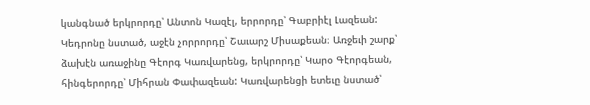կանգնած երկրորդը՝ Անտոն Կազէլ, երրորդը՝ Գաբրիէլ Լազեան: Կեդրոնը նստած, աջէն չորրորդը՝ Շաւարշ Միսաքեան։ Առջեւի շարք՝ ձախէն առաջինը Գէորգ Կառվարենց, երկրորդը՝ Կարօ Գէորգեան, հինգերորդը՝ Միհրան Փափազեան: Կառվարենցի ետեւը նստած՝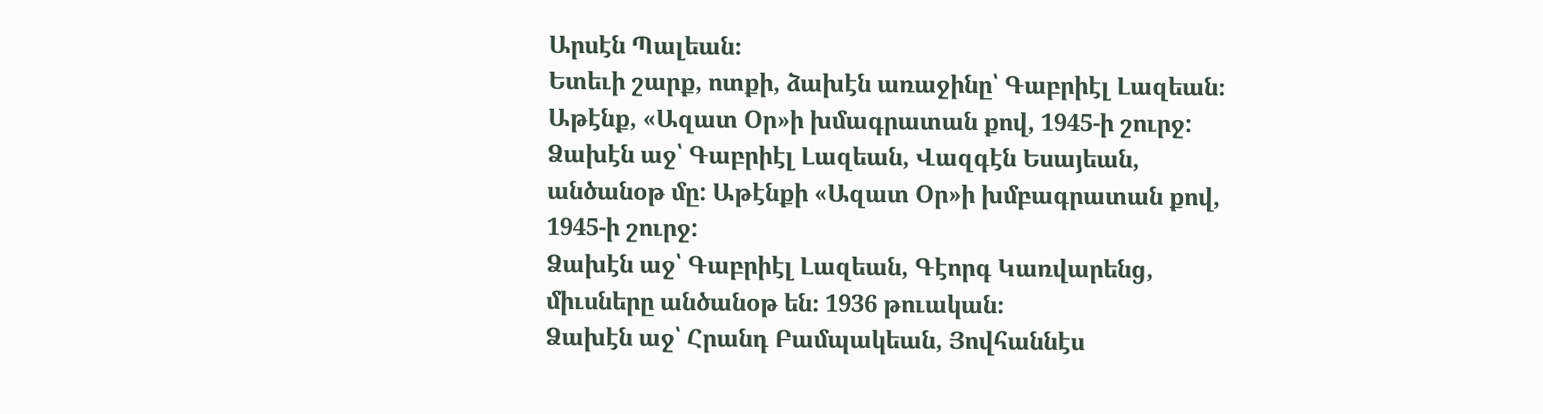Արսէն Պալեան։
Ետեւի շարք, ոտքի, ձախէն առաջինը՝ Գաբրիէլ Լազեան։ Աթէնք, «Ազատ Օր»ի խմագրատան քով, 1945-ի շուրջ:
Ձախէն աջ՝ Գաբրիէլ Լազեան, Վազգէն Եսայեան, անծանօթ մը: Աթէնքի «Ազատ Օր»ի խմբագրատան քով, 1945-ի շուրջ:
Ձախէն աջ՝ Գաբրիէլ Լազեան, Գէորգ Կառվարենց, միւսները անծանօթ են։ 1936 թուական։
Ձախէն աջ՝ Հրանդ Բամպակեան, Յովհաննէս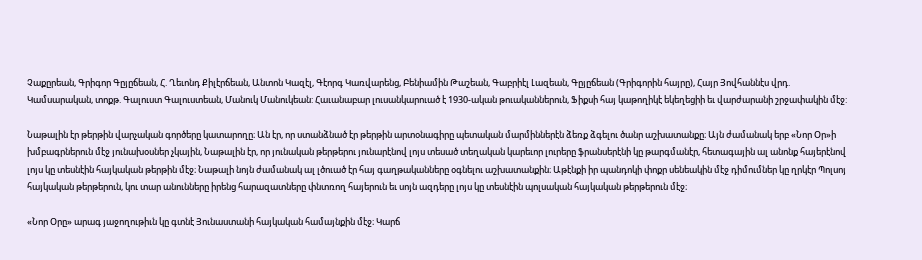Չաքըրեան, Գրիգոր Գըյըճեան, Հ. Ղեւոնդ Քիլէրճեան, Անտոն Կազէլ, Գէորգ Կառվարենց, Բենիամին Թաշեան, Գաբրիէլ Լազեան, Գըյըճեան (Գրիգորին հայրը), Հայր Յովհաննէս վրդ. Կամսարական, տոքթ. Գալուստ Գալուստեան, Մանուկ Մանուկեան: Հաւանաբար լուսանկարուած է 1930-ական թուականներուն, Ֆիքսի հայ կաթողիկէ եկեղեցիի եւ վարժարանի շրջափակին մէջ:

Նաթալին էր թերթին վարչական գործերը կատարողը։ Ան էր, որ ստանձնած էր թերթին արտօնագիրը պետական մարմիններէն ձեռք ձգելու ծանր աշխատանքը։ Այն ժամանակ երբ «Նոր Օր»ի խմբագրներուն մէջ յունախօսներ չկային, Նաթալին էր, որ յունական թերթերու յունարէնով լոյս տեսած տեղական կարեւոր լուրերը ֆրանսերէնի կը թարգմանէր, հետագային ալ անոնք հայերէնով լոյս կը տեսնէին հայկական թերթին մէջ։ Նաթալի նոյն ժամանակ ալ լծուած էր հայ գաղթականները օգնելու աշխատանքին։ Աթէնքի իր պանդոկի փոքր սենեակին մէջ դիմումներ կը ղրկէր Պոլսոյ հայկական թերթերուն, կու տար անունները իրենց հարազատները փնտռող հայերուն եւ սոյն ազդերը լոյս կը տեսնէին պոլսական հայկական թերթերուն մէջ։

«Նոր Օրը» արագ յաջողութիւն կը գտնէ Յունաստանի հայկական համայնքին մէջ։ Կարճ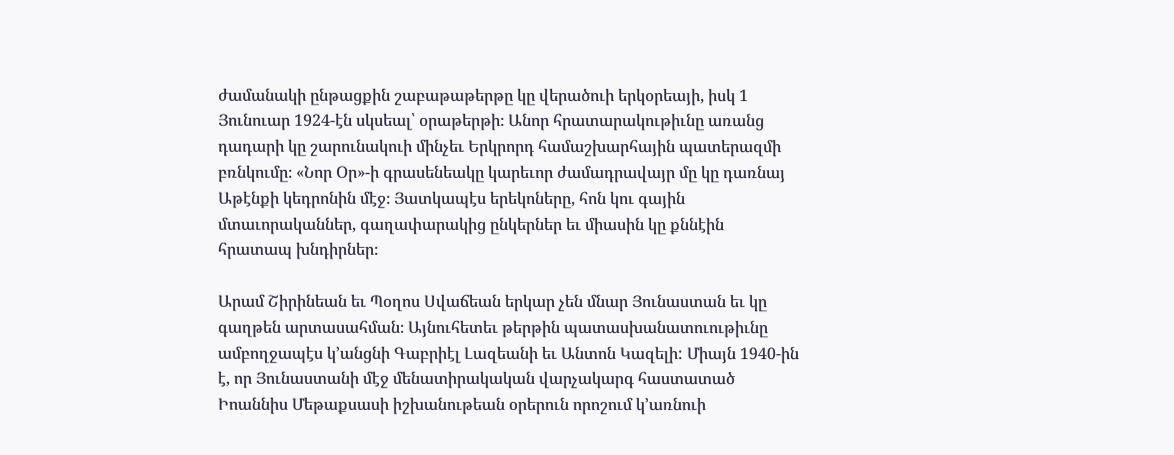ժամանակի ընթացքին շաբաթաթերթը կը վերածուի երկօրեայի, իսկ 1 Յունուար 1924-էն սկսեալ՝ օրաթերթի։ Անոր հրատարակութիւնը առանց դադարի կը շարունակուի մինչեւ Երկրորդ համաշխարհային պատերազմի բռնկումը։ «Նոր Օր»-ի գրասենեակը կարեւոր ժամադրավայր մը կը դառնայ Աթէնքի կեդրոնին մէջ։ Յատկապէս երեկոները, հոն կու գային մտաւորականներ, գաղափարակից ընկերներ եւ միասին կը քննէին հրատապ խնդիրներ։

Արամ Շիրինեան եւ Պօղոս Սվաճեան երկար չեն մնար Յունաստան եւ կը գաղթեն արտասահման։ Այնուհետեւ թերթին պատասխանատուութիւնը ամբողջապէս կ՚անցնի Գաբրիէլ Լազեանի եւ Անտոն Կազելի: Միայն 1940-ին է, որ Յունաստանի մէջ մենատիրակական վարչակարգ հաստատած Իոաննիս Մեթաքսասի իշխանութեան օրերուն որոշում կ՚առնուի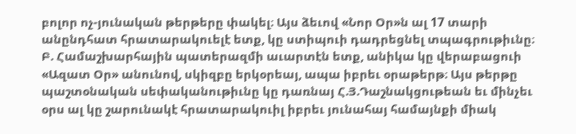բոլոր ոչ-յունական թերթերը փակել։ Այս ձեւով «Նոր Օր»ն ալ 17 տարի անընդհատ հրատարակուելէ ետք, կը ստիպուի դադրեցնել տպագրութիւնը։ Բ. Համաշխարհային պատերազմի աւարտէն ետք, անիկա կը վերաբացուի «Ազատ Օր» անունով, սկիզբը երկօրեայ, ապա իբրեւ օրաթերթ։ Այս թերթը պաշտօնական սեփականութիւնը կը դառնայ Հ.Յ.Դաշնակցութեան եւ մինչեւ օրս ալ կը շարունակէ հրատարակուիլ իբրեւ յունահայ համայնքի միակ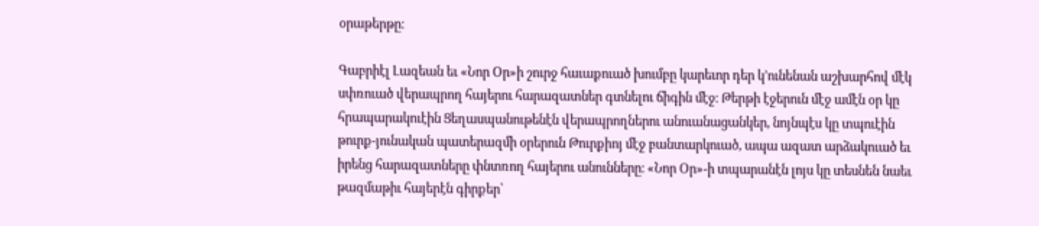օրաթերթը։

Գաբրիէլ Լազեան եւ «Նոր Օր»ի շուրջ հաւաքուած խումբը կարեւոր դեր կ՚ունենան աշխարհով մէկ սփռուած վերապրող հայերու հարազատներ գտնելու ճիգին մէջ։ Թերթի էջերուն մէջ ամէն օր կը հրապարակուէին Ցեղասպանութենէն վերապրողներու անուանացանկեր, նոյնպէս կը տպուէին թուրք-յունական պատերազմի օրերուն Թուրքիոյ մէջ բանտարկուած, ապա ազատ արձակուած եւ իրենց հարազատները փնտռող հայերու անունները։ «Նոր Օր»-ի տպարանէն լոյս կը տեսնեն նաեւ թազմաթիւ հայերէն գիրքեր՝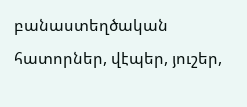բանաստեղծական հատորներ, վէպեր, յուշեր,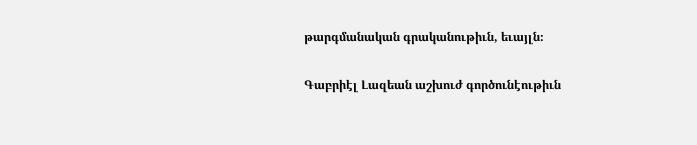թարգմանական գրականութիւն, եւայլն։

Գաբրիէլ Լազեան աշխուժ գործունէութիւն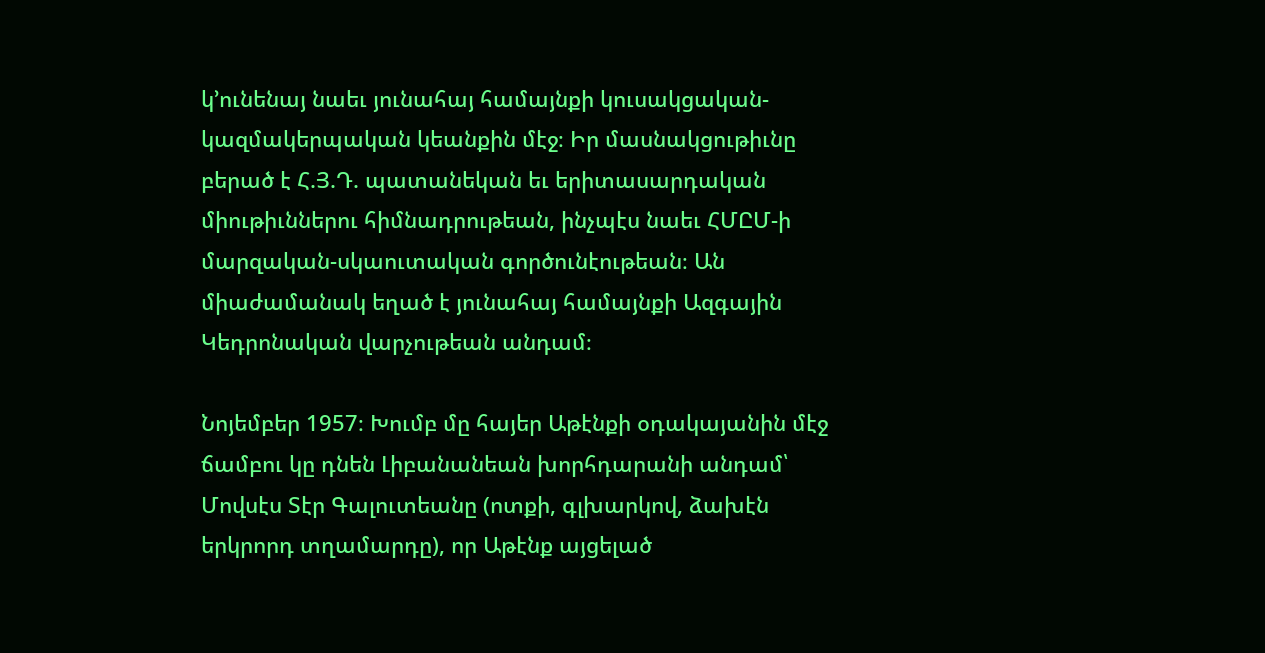կ՚ունենայ նաեւ յունահայ համայնքի կուսակցական-կազմակերպական կեանքին մէջ։ Իր մասնակցութիւնը բերած է Հ.Յ.Դ. պատանեկան եւ երիտասարդական միութիւններու հիմնադրութեան, ինչպէս նաեւ ՀՄԸՄ-ի մարզական-սկաուտական գործունէութեան։ Ան միաժամանակ եղած է յունահայ համայնքի Ազգային Կեդրոնական վարչութեան անդամ։

Նոյեմբեր 1957։ Խումբ մը հայեր Աթէնքի օդակայանին մէջ ճամբու կը դնեն Լիբանանեան խորհդարանի անդամ՝ Մովսէս Տէր Գալուտեանը (ոտքի, գլխարկով, ձախէն երկրորդ տղամարդը), որ Աթէնք այցելած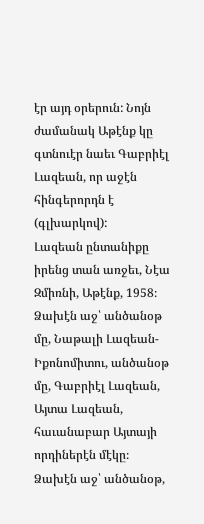էր այդ օրերուն: Նոյն ժամանակ Աթէնք կը գտնուէր նաեւ Գաբրիէլ Լազեան, որ աջէն հինգերորդն է (գլխարկով):
Լազեան ընտանիքը իրենց տան առջեւ, Նէա Զմիռնի, Աթէնք, 1958։ Ձախէն աջ՝ անծանօթ մը, Նաթալի Լազեան-Իքոնոմիտու, անծանօթ մը, Գաբրիէլ Լազեան, Այտա Լազեան, հաւանաբար Այտայի որդիներէն մէկը։
Ձախէն աջ՝ անծանօթ,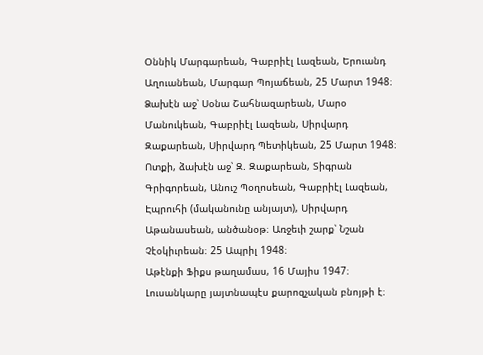Օննիկ Մարգարեան, Գաբրիէլ Լազեան, Երուանդ Աղուանեան, Մարգար Պոյաճեան, 25 Մարտ 1948։
Ձախէն աջ՝ Սօնա Շահնազարեան, Մարօ Մանուկեան, Գաբրիէլ Լազեան, Սիրվարդ Զաքարեան, Սիրվարդ Պետիկեան, 25 Մարտ 1948։
Ոտքի, ձախէն աջ՝ Զ. Զաքարեան, Տիգրան Գրիգորեան, Անուշ Պօղոսեան, Գաբրիէլ Լազեան, Էպրուհի (մականունը անյայտ), Սիրվարդ Աթանասեան, անծանօթ։ Առջեւի շարք՝ Նշան Չէօկիւրեան։ 25 Ապրիլ 1948։
Աթէնքի Ֆիքս թաղամաս, 16 Մայիս 1947։ Լուսանկարը յայտնապէս քարոզչական բնոյթի է։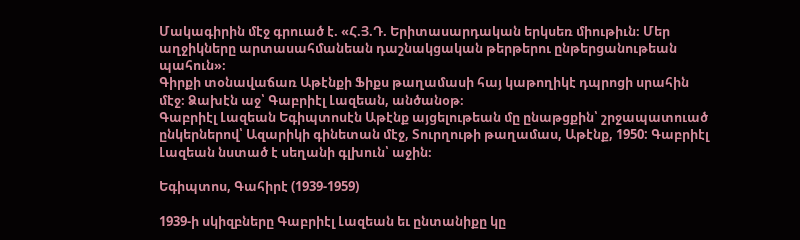Մակագիրին մէջ գրուած է. «Հ.Յ.Դ. Երիտասարդական երկսեռ միութիւն։ Մեր աղջիկները արտասահմանեան դաշնակցական թերթերու ընթերցանութեան պահուն»։
Գիրքի տօնավաճառ Աթէնքի Ֆիքս թաղամասի հայ կաթողիկէ դպրոցի սրահին մէջ։ Ձախէն աջ՝ Գաբրիէլ Լազեան, անծանօթ։
Գաբրիէլ Լազեան Եգիպտոսէն Աթէնք այցելութեան մը ընաթցքին՝ շրջապատուած ընկերներով՝ Ազարիկի գինետան մէջ, Տուրղութի թաղամաս, Աթէնք, 1950: Գաբրիէլ Լազեան նստած է սեղանի գլխուն՝ աջին։

Եգիպտոս, Գահիրէ (1939-1959)

1939-ի սկիզբները Գաբրիէլ Լազեան եւ ընտանիքը կը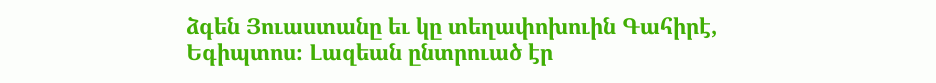ձգեն Յուաստանը եւ կը տեղափոխուին Գահիրէ, Եգիպտոս։ Լազեան ընտրուած էր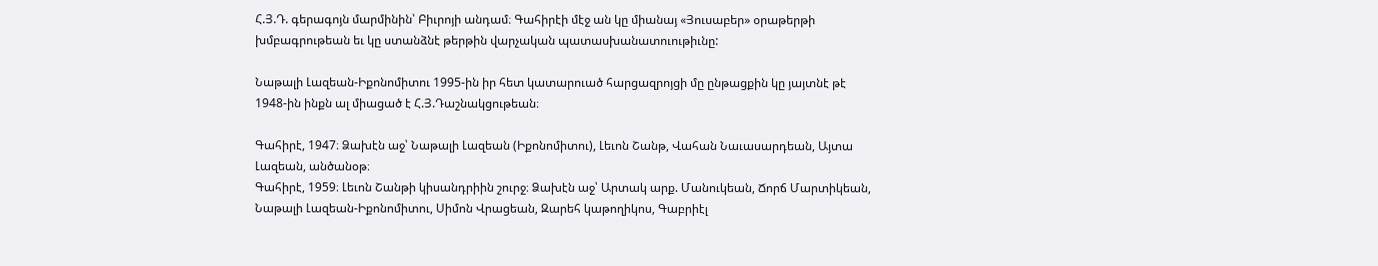Հ.Յ.Դ. գերագոյն մարմինին՝ Բիւրոյի անդամ։ Գահիրէի մէջ ան կը միանայ «Յուսաբեր» օրաթերթի խմբագրութեան եւ կը ստանձնէ թերթին վարչական պատասխանատուութիւնը:

Նաթալի Լազեան-Իքոնոմիտու 1995-ին իր հետ կատարուած հարցազրոյցի մը ընթացքին կը յայտնէ թէ 1948-ին ինքն ալ միացած է Հ.Յ.Դաշնակցութեան։

Գահիրէ, 1947։ Ձախէն աջ՝ Նաթալի Լազեան (Իքոնոմիտու), Լեւոն Շանթ, Վահան Նաւասարդեան, Այտա Լազեան, անծանօթ։
Գահիրէ, 1959։ Լեւոն Շանթի կիսանդրիին շուրջ։ Ձախէն աջ՝ Արտակ արք. Մանուկեան, Ճորճ Մարտիկեան, Նաթալի Լազեան-Իքոնոմիտու, Սիմոն Վրացեան, Զարեհ կաթողիկոս, Գաբրիէլ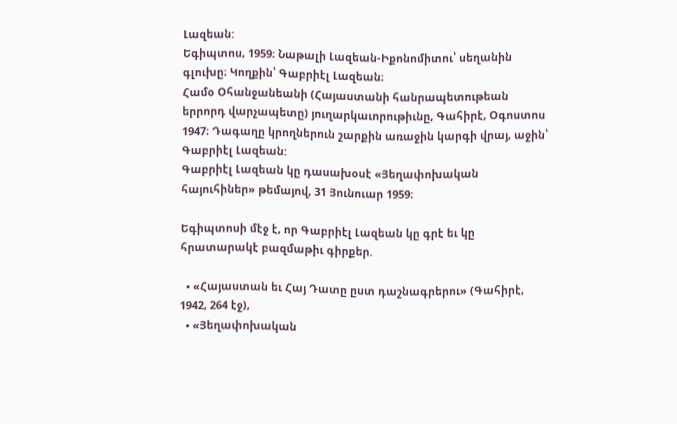Լազեան:
Եգիպտոս, 1959։ Նաթալի Լազեան-Իքոնոմիտու՝ սեղանին գլուխը։ Կողքին՝ Գաբրիէլ Լազեան։
Համօ Օհանջանեանի (Հայաստանի հանրապետութեան երրորդ վարչապետը) յուղարկաւորութիւնը, Գահիրէ, Օգոստոս 1947։ Դագաղը կրողներուն շարքին առաջին կարգի վրայ, աջին՝ Գաբրիէլ Լազեան:
Գաբրիէլ Լազեան կը դասախօսէ «Յեղափոխական հայուհիներ» թեմայով, 31 Յունուար 1959։

Եգիպտոսի մէջ է, որ Գաբրիէլ Լազեան կը գրէ եւ կը հրատարակէ բազմաթիւ գիրքեր.

  • «Հայաստան եւ Հայ Դատը ըստ դաշնագրերու» (Գահիրէ, 1942, 264 էջ),
  • «Յեղափոխական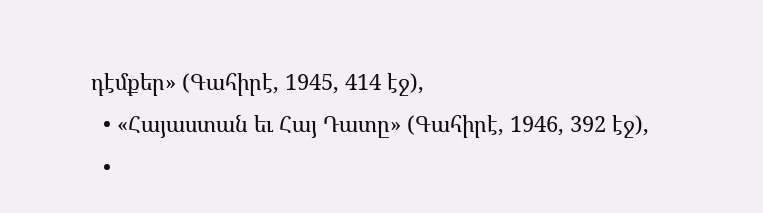դէմքեր» (Գահիրէ, 1945, 414 էջ),
  • «Հայաստան եւ Հայ Դատը» (Գահիրէ, 1946, 392 էջ),
  •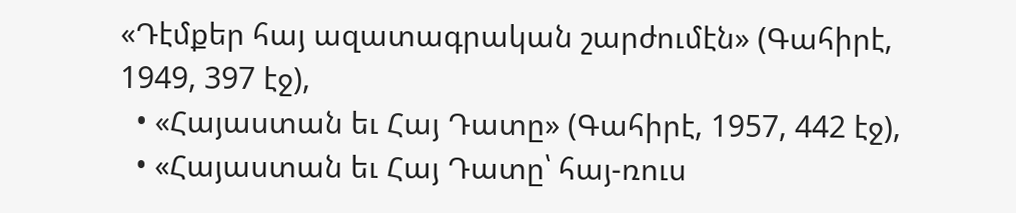«Դէմքեր հայ ազատագրական շարժումէն» (Գահիրէ, 1949, 397 էջ),
  • «Հայաստան եւ Հայ Դատը» (Գահիրէ, 1957, 442 էջ),
  • «Հայաստան եւ Հայ Դատը՝ հայ-ռուս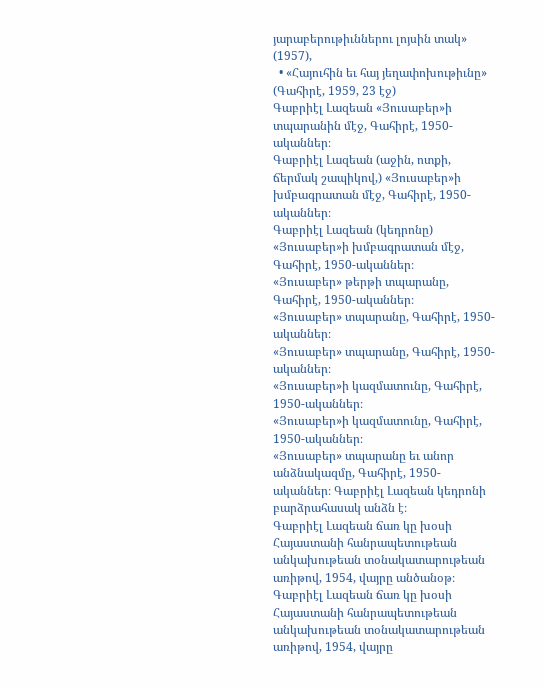յարաբերութիւններու լոյսին տակ» (1957),
  • «Հայուհին եւ հայ յեղափոխութիւնը» (Գահիրէ, 1959, 23 էջ)
Գաբրիէլ Լազեան «Յուսաբեր»ի տպարանին մէջ, Գահիրէ, 1950-ականներ։
Գաբրիէլ Լազեան (աջին, ոտքի, ճերմակ շապիկով,) «Յուսաբեր»ի խմբագրատան մէջ, Գահիրէ, 1950-ականներ։
Գաբրիէլ Լազեան (կեդրոնը) «Յուսաբեր»ի խմբագրատան մէջ, Գահիրէ, 1950-ականներ։
«Յուսաբեր» թերթի տպարանը, Գահիրէ, 1950-ականներ։
«Յուսաբեր» տպարանը, Գահիրէ, 1950-ականներ։
«Յուսաբեր» տպարանը, Գահիրէ, 1950-ականներ։
«Յուսաբեր»ի կազմատունը, Գահիրէ, 1950-ականներ։
«Յուսաբեր»ի կազմատունը, Գահիրէ, 1950-ականներ։
«Յուսաբեր» տպարանը եւ անոր անձնակազմը, Գահիրէ, 1950-ականներ։ Գաբրիէլ Լազեան կեդրոնի բարձրահասակ անձն է։
Գաբրիէլ Լազեան ճառ կը խօսի Հայաստանի հանրապետութեան անկախութեան տօնակատարութեան առիթով, 1954, վայրը անծանօթ։
Գաբրիէլ Լազեան ճառ կը խօսի Հայաստանի հանրապետութեան անկախութեան տօնակատարութեան առիթով, 1954, վայրը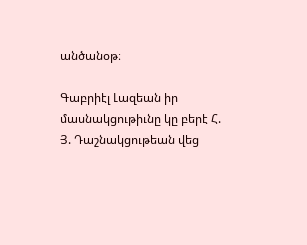անծանօթ։

Գաբրիէլ Լազեան իր մասնակցութիւնը կը բերէ Հ. Յ. Դաշնակցութեան վեց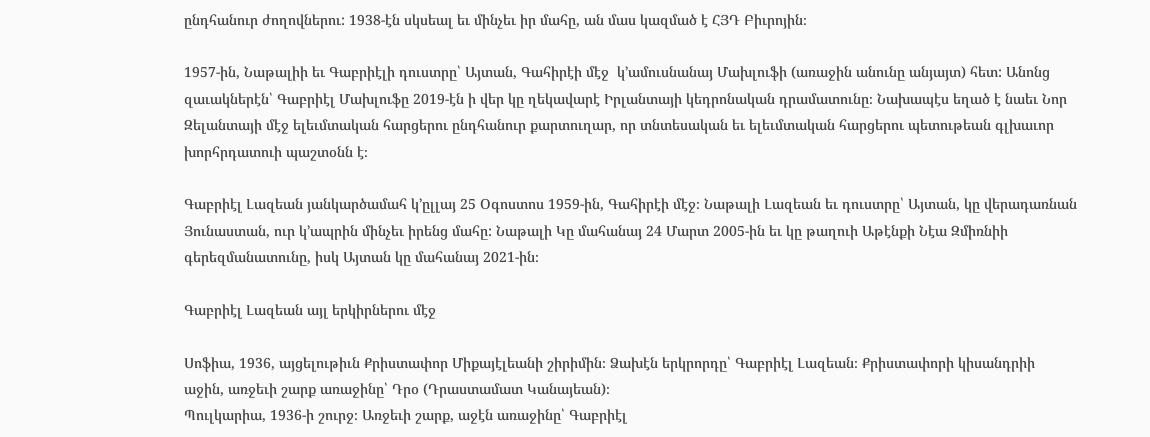ընդհանուր ժողովներու: 1938-էն սկսեալ եւ մինչեւ իր մահը, ան մաս կազմած է ՀՅԴ Բիւրոյին։

1957-ին, Նաթալիի եւ Գաբրիէլի դուստրը՝ Այտան, Գահիրէի մէջ  կ՚ամուսնանայ Մախլուֆի (առաջին անունը անյայտ) հետ: Անոնց զաւակներէն՝ Գաբրիէլ Մախլուֆը 2019-էն ի վեր կը ղեկավարէ Իրլանտայի կեդրոնական դրամատունը։ Նախապէս եղած է նաեւ Նոր Զելանտայի մէջ ելեւմտական հարցերու ընդհանուր քարտուղար, որ տնտեսական եւ ելեւմտական հարցերու պետութեան գլխաւոր խորհրդատուի պաշտօնն է։

Գաբրիէլ Լազեան յանկարծամահ կ՚ըլլայ 25 Օգոստոս 1959-ին, Գահիրէի մէջ։ Նաթալի Լազեան եւ դուստրը՝ Այտան, կը վերադառնան Յունաստան, ուր կ’ապրին մինչեւ իրենց մահը: Նաթալի Կը մահանայ 24 Մարտ 2005-ին եւ կը թաղուի Աթէնքի Նէա Զմիռնիի գերեզմանատունը, իսկ Այտան կը մահանայ 2021-ին։

Գաբրիէլ Լազեան այլ երկիրներու մէջ

Սոֆիա, 1936, այցելութիւն Քրիստափոր Միքայէլեանի շիրիմին։ Ձախէն երկրորդը՝ Գաբրիէլ Լազեան։ Քրիստափորի կիսանդրիի աջին, առջեւի շարք առաջինը՝ Դրօ (Դրաստամատ Կանայեան)։
Պուլկարիա, 1936-ի շուրջ։ Առջեւի շարք, աջէն առաջինը՝ Գաբրիէլ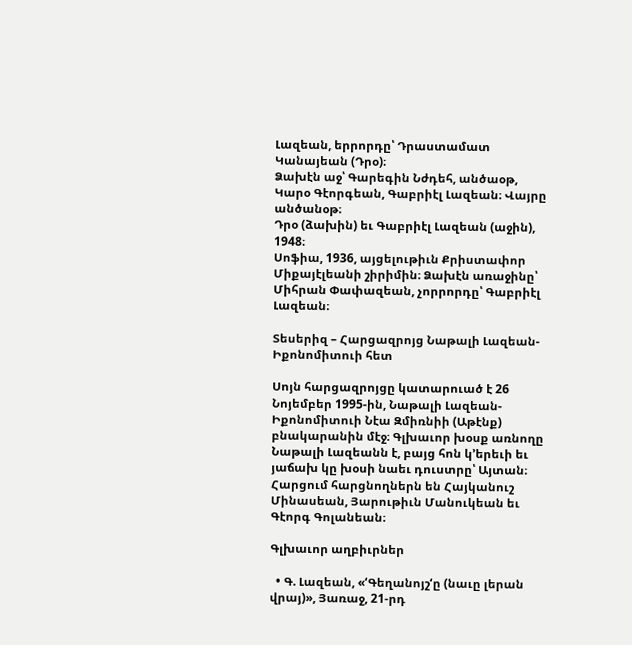Լազեան, երրորդը՝ Դրաստամատ Կանայեան (Դրօ)։
Ձախէն աջ՝ Գարեգին Նժդեհ, անծաօթ, Կարօ Գէորգեան, Գաբրիէլ Լազեան։ Վայրը անծանօթ։
Դրօ (ձախին) եւ Գաբրիէլ Լազեան (աջին), 1948։
Սոֆիա, 1936, այցելութիւն Քրիստափոր Միքայէլեանի շիրիմին։ Ձախէն առաջինը՝ Միհրան Փափազեան, չորրորդը՝ Գաբրիէլ Լազեան։

Տեսերիզ – Հարցազրոյց Նաթալի Լազեան-Իքոնոմիտուի հետ

Սոյն հարցազրոյցը կատարուած է 26 Նոյեմբեր 1995-ին, Նաթալի Լազեան-Իքոնոմիտուի Նէա Զմիռնիի (Աթէնք) բնակարանին մէջ։ Գլխաւոր խօսք առնողը Նաթալի Լազեանն է, բայց հոն կ՚երեւի եւ յաճախ կը խօսի նաեւ դուստրը՝ Այտան։ Հարցում հարցնողներն են Հայկանուշ Մինասեան, Յարութիւն Մանուկեան եւ Գէորգ Գոլանեան։

Գլխաւոր աղբիւրներ

  • Գ. Լազեան, «‘Գեղանոյշ‘ը (նաւը լերան վրայ)», Յառաջ, 21-րդ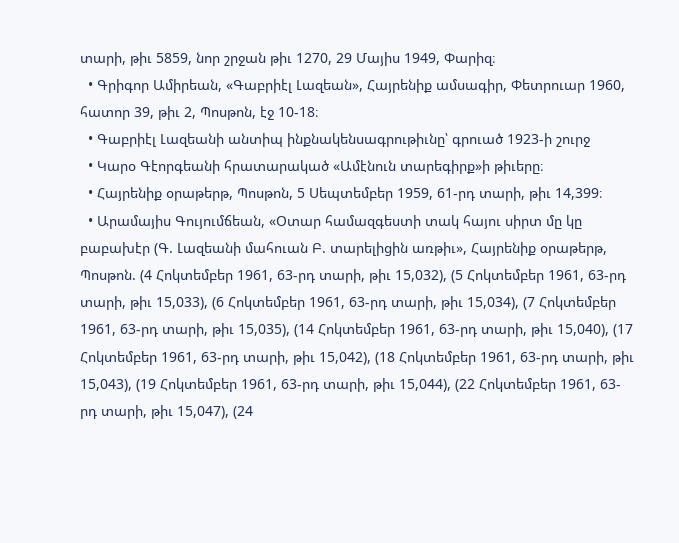տարի, թիւ 5859, նոր շրջան թիւ 1270, 29 Մայիս 1949, Փարիզ։
  • Գրիգոր Ամիրեան, «Գաբրիէլ Լազեան», Հայրենիք ամսագիր, Փետրուար 1960, հատոր 39, թիւ 2, Պոսթոն, էջ 10-18։
  • Գաբրիէլ Լազեանի անտիպ ինքնակենսագրութիւնը՝ գրուած 1923-ի շուրջ
  • Կարօ Գէորգեանի հրատարակած «Ամէնուն տարեգիրք»ի թիւերը։
  • Հայրենիք օրաթերթ, Պոսթոն, 5 Սեպտեմբեր 1959, 61-րդ տարի, թիւ 14,399։
  • Արամայիս Գույումճեան, «Օտար համազգեստի տակ հայու սիրտ մը կը բաբախէր (Գ. Լազեանի մահուան Բ. տարելիցին առթիւ», Հայրենիք օրաթերթ, Պոսթոն. (4 Հոկտեմբեր 1961, 63-րդ տարի, թիւ 15,032), (5 Հոկտեմբեր 1961, 63-րդ տարի, թիւ 15,033), (6 Հոկտեմբեր 1961, 63-րդ տարի, թիւ 15,034), (7 Հոկտեմբեր 1961, 63-րդ տարի, թիւ 15,035), (14 Հոկտեմբեր 1961, 63-րդ տարի, թիւ 15,040), (17 Հոկտեմբեր 1961, 63-րդ տարի, թիւ 15,042), (18 Հոկտեմբեր 1961, 63-րդ տարի, թիւ 15,043), (19 Հոկտեմբեր 1961, 63-րդ տարի, թիւ 15,044), (22 Հոկտեմբեր 1961, 63-րդ տարի, թիւ 15,047), (24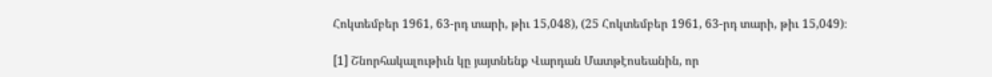Հոկտեմբեր 1961, 63-րդ տարի, թիւ 15,048), (25 Հոկտեմբեր 1961, 63-րդ տարի, թիւ 15,049)։

[1] Շնորհակալութիւն կը յայտնենք Վարդան Մատթէոսեանին, որ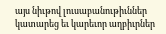այս նիւթով լուսաբանութիւններ կատարեց եւ կարեւոր աղբիւրներ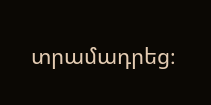տրամադրեց։